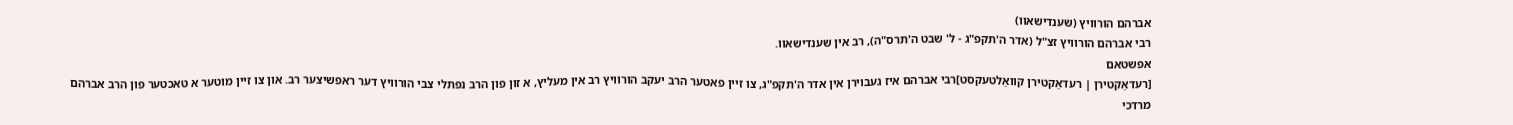אברהם הורוויץ (שענדישאוו)
רבי אברהם הורוויץ זצ"ל (אדר ה'תקפ"ג - ל' שבט ה'תרס"ה), רב אין שענדישאוו.
אפשטאם
[רעדאַקטירן | רעדאַקטירן קוואַלטעקסט]רבי אברהם איז געבוירן אין אדר ה'תקפ"ג, צו זיין פאטער הרב יעקב הורוויץ רב אין מעליץ, א זון פון הרב נפתלי צבי הורוויץ דער ראפשיצער רב. און צו זיין מוטער א טאכטער פון הרב אברהם מרדכי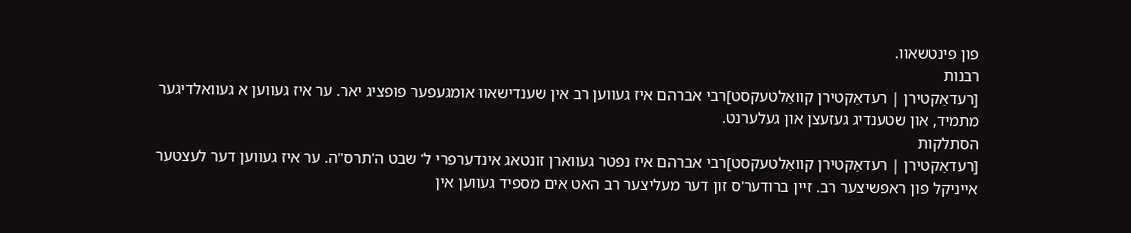פון פינטשאוו.
רבנות
[רעדאַקטירן | רעדאַקטירן קוואַלטעקסט]רבי אברהם איז געווען רב אין שענדישאוו אומגעפער פופציג יאר. ער איז געווען א געוואלדיגער מתמיד, און שטענדיג געזעצן און געלערנט.
הסתלקות
[רעדאַקטירן | רעדאַקטירן קוואַלטעקסט]רבי אברהם איז נפטר געווארן זונטאג אינדערפרי ל' שבט ה'תרס"ה. ער איז געווען דער לעצטער אייניקל פון ראפשיצער רב. זיין ברודער'ס זון דער מעליצער רב האט אים מספיד געווען אין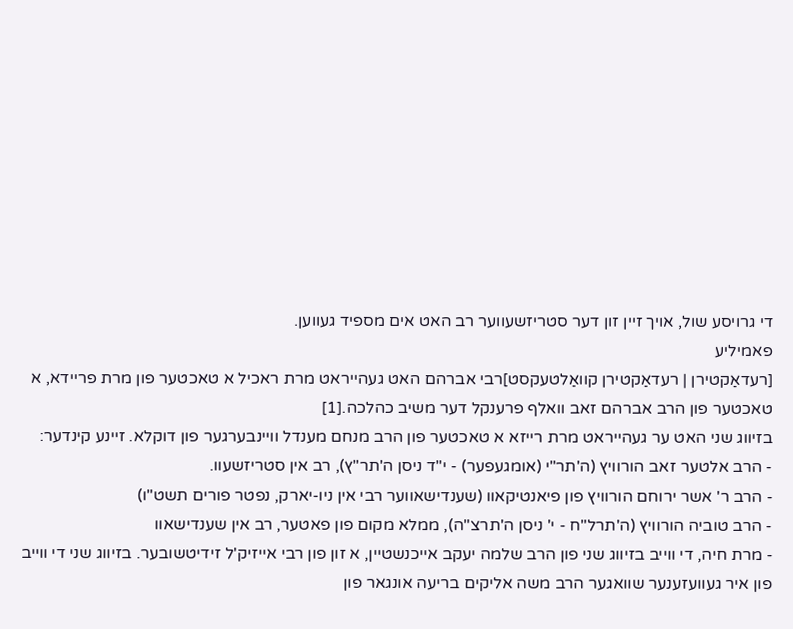די גרויסע שול, אויך זיין זון דער סטריזשעווער רב האט אים מספיד געווען.
פאמיליע
[רעדאַקטירן | רעדאַקטירן קוואַלטעקסט]רבי אברהם האט געהייראט מרת ראכיל א טאכטער פון מרת פריידא, א טאכטער פון הרב אברהם זאב וואלף פרענקל דער משיב כהלכה.[1]
בזיווג שני האט ער געהייראט מרת רייזא א טאכטער פון הרב מנחם מענדל וויינבערגער פון דוקלא. זיינע קינדער:
- הרב אלטער זאב הורוויץ (ה'תר"י (אומגעפער) - י"ד ניסן ה'תר"ץ), רב אין סטריזשעוו.
- הרב ר' אשר ירוחם הורוויץ פון פיאנטיקאוו (שענדישאווער רבי אין ניו-יארק, נפטר פורים תשט"ו)
- הרב טוביה הורוויץ (ה'תרל"ח - י' ניסן ה'תרצ"ה), ממלא מקום פון פאטער, רב אין שענדישאוו
- מרת חיה, די ווייב בזיווג שני פון הרב שלמה יעקב אייכנשטיין, א זון פון רבי אייזיק'ל זידיטשובער. בזיווג שני די ווייב פון איר געוועזענער שוואגער הרב משה אליקים בריעה אונגאר פון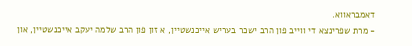דאמבראווא.
- מרת שפרינצא די ווייב פון הרב ישכר בעריש אייכנשטיין, א זון פון הרב שלמה יעקב אייכנשטיין, און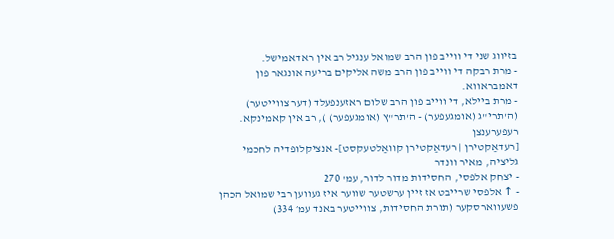בזיווג שני די ווייב פון הרב שמואל ענגיל רב אין ראדאמישל.
- מרת רבקה די ווייב פון הרב משה אליקים בריעה אונגאר פון דאמבראווא.
- מרת ביילא, די ווייב פון הרב שלום ראזענפעלד (דער צווייטער) (ה'תרי"ג (אומגעפער) - ה'תר"ץ (אומגעפער) ), רב אין קאמינקא.
רעפערענצן
[רעדאַקטירן | רעדאַקטירן קוואַלטעקסט]- אנציקלופדיה לחכמי גליציה, מאיר וונדר
- יצחק אלפסי, החסידות מדור לדור, עמ' 270
- ↑ אלפסי שרייבט אז זיין ערשטער שווער איז געווען רבי שמואל הכהן פשעווארסקער (תורת החסידות, צווייטער באנד עמ׳ 334)